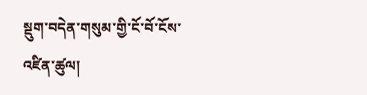སྡུག་བདེན་གསུམ་གྱི་ངོ་བོ་ངོས་འཛིན་ཚུལ།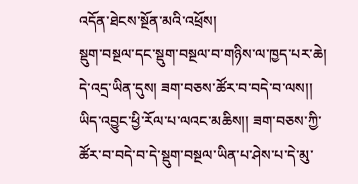འདོན་ཐེངས་སྔོན་མའི་འཕྲོས།
སྡུག་བསྔལ་དང་སྡུག་བསྔལ་བ་གཉིས་ལ་ཁྱད་པར་ཆེ། དེ་འདྲ་ཡིན་དུས། ཟག་བཅས་ཚོར་བ་བདེ་བ་ལས།། ཡིད་འབྱུང་ཕྱི་རོལ་པ་ལའང་མཆིས།། ཟག་བཅས་ཀྱི་ཚོར་བ་བདེ་བ་དེ་སྡུག་བསྔལ་ཡིན་པ་ཤེས་པ་དེ་མུ་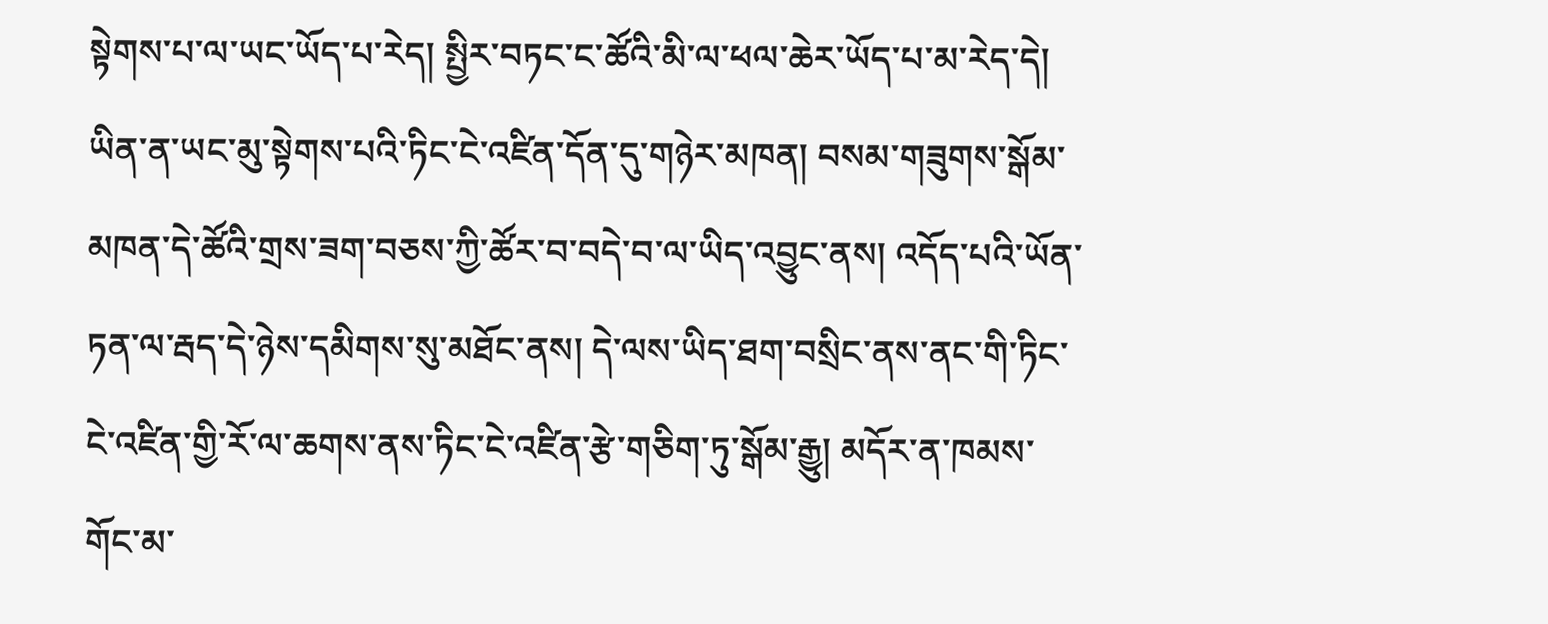སྟེགས་པ་ལ་ཡང་ཡོད་པ་རེད། སྤྱིར་བཏང་ང་ཚོའི་མི་ལ་ཕལ་ཆེར་ཡོད་པ་མ་རེད་དེ། ཡིན་ན་ཡང་མུ་སྟེགས་པའི་ཏིང་ངེ་འཛིན་དོན་དུ་གཉེར་མཁན། བསམ་གཟུགས་སྒོམ་མཁན་དེ་ཚོའི་གྲས་ཟག་བཅས་ཀྱི་ཚོར་བ་བདེ་བ་ལ་ཡིད་འབྱུང་ནས། འདོད་པའི་ཡོན་ཏན་ལ་རྦད་དེ་ཉེས་དམིགས་སུ་མཐོང་ནས། དེ་ལས་ཡིད་ཐག་བསྲིང་ནས་ནང་གི་ཏིང་ངེ་འཛིན་གྱི་རོ་ལ་ཆགས་ནས་ཏིང་ངེ་འཛིན་རྩེ་གཅིག་ཏུ་སྒོམ་རྒྱུ། མདོར་ན་ཁམས་གོང་མ་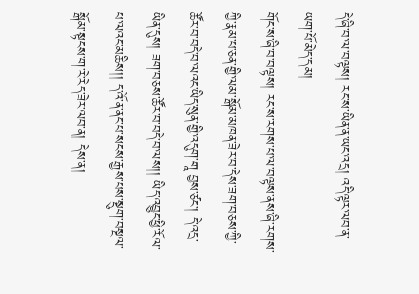དེ་ཞི་བ་ལ་བལྟས། རང་ས་ཡིན་ན་ཡང་འདྲ། འདི་ལྟར་ལབ་ན་ཡག་པོ་མེད་དམ།
གོང་ས་ཞི་བ་བལྟས། རང་ས་རགས་པ་ལ་བལྟས་ནས་ཞི་རགས་ཀྱི་རྣམ་པ་ཅན་གྱི་ལམ་སྒོམ་མཁན་ཟེར་བ་དེས་ཟག་བཅས་ཀྱི་ཚོར་བ་བདེ་བ་ལའང་ཡིད་སུན་གྱི་འདུག་གཱ བྱས་ཙང་། དེ་འདྲ་ཡིན་དུས། ཟག་བཅས་ཚོར་བ་བདེ་བ་ལས།། ཡིད་འབྱུང་ཕྱི་རོལ་པ་ལའང་མཆིས།། ད་འོ་ན་ནང་པ་སངས་རྒྱས་པས་སྡུག་བསྔལ་སྒོམ་སྟངས་ག་རེ་རེད་ཟེར་ལབ་ན། དེས་ན།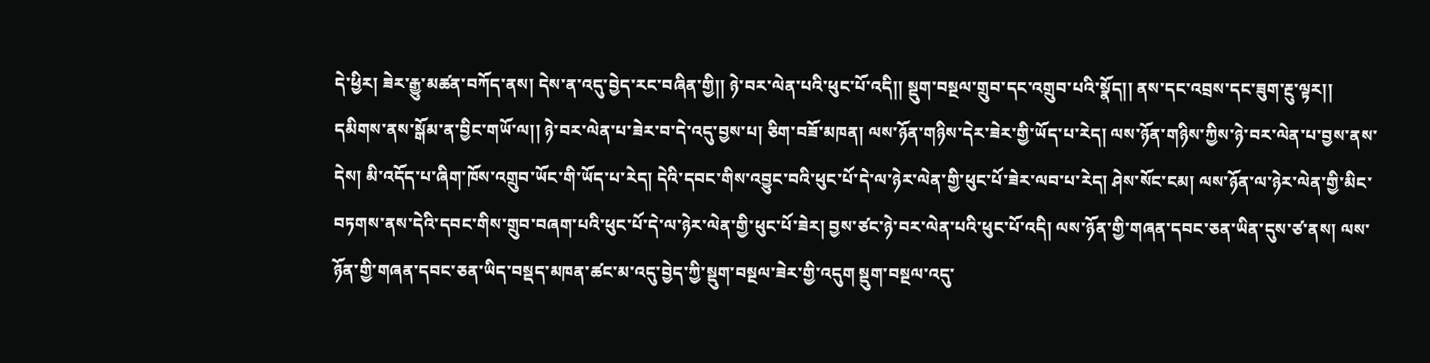དེ་ཕྱིར། ཟེར་རྒྱུ་མཚན་བཀོད་ནས། དེས་ན་འདུ་བྱེད་རང་བཞིན་གྱི།། ཉེ་བར་ལེན་པའི་ཕུང་པོ་འདི།། སྡུག་བསྔལ་གྲུབ་དང་འགྲུབ་པའི་སྣོད།། ནས་དང་འབྲས་དང་ཟུག་རྔུ་ལྟར།། དམིགས་ནས་སྒོམ་ན་བྱིང་གཡོ་ལ།། ཉེ་བར་ལེན་པ་ཟེར་བ་དེ་འདུ་བྱས་པ། ཅིག་བཟོ་མཁན། ལས་ཉོན་གཉིས་དེར་ཟེར་གྱི་ཡོད་པ་རེད། ལས་ཉོན་གཉིས་ཀྱིས་ཉེ་བར་ལེན་པ་བྱས་ནས་དེས། མི་འདོད་པ་ཞིག་ཁོས་འགྲུབ་ཡོང་གི་ཡོད་པ་རེད། དེའི་དབང་གིས་འབྱུང་བའི་ཕུང་པོ་དེ་ལ་ཉེར་ལེན་གྱི་ཕུང་པོ་ཟེར་ལབ་པ་རེད། ཤེས་སོང་ངམ། ལས་ཉོན་ལ་ཉེར་ལེན་གྱི་མིང་བཏགས་ནས་དེའི་དབང་གིས་གྲུབ་བཞག་པའི་ཕུང་པོ་དེ་ལ་ཉེར་ལེན་གྱི་ཕུང་པོ་ཟེར། བྱས་ཙང་ཉེ་བར་ལེན་པའི་ཕུང་པོ་འདི། ལས་ཉོན་གྱི་གཞན་དབང་ཅན་ཡིན་དུས་ཙ་ནས། ལས་ཉོན་གྱི་གཞན་དབང་ཅན་ཡིད་བསྡད་མཁན་ཚང་མ་འདུ་བྱེད་ཀྱི་སྡུག་བསྔལ་ཟེར་གྱི་འདུག སྡུག་བསྔལ་འདུ་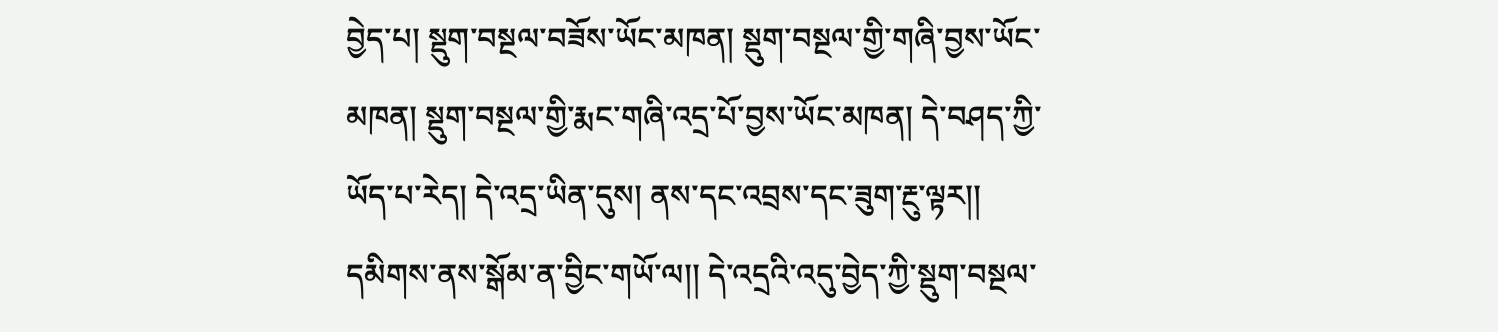བྱེད་པ། སྡུག་བསྔལ་བཟོས་ཡོང་མཁན། སྡུག་བསྔལ་གྱི་གཞི་བྱས་ཡོང་མཁན། སྡུག་བསྔལ་གྱི་རྨང་གཞི་འདྲ་པོ་བྱས་ཡོང་མཁན། དེ་བཤད་ཀྱི་ཡོད་པ་རེད། དེ་འདྲ་ཡིན་དུས། ནས་དང་འབྲས་དང་ཟུག་རྔུ་ལྟར།། དམིགས་ནས་སྒོམ་ན་བྱིང་གཡོ་ལ།། དེ་འདྲའི་འདུ་བྱེད་ཀྱི་སྡུག་བསྔལ་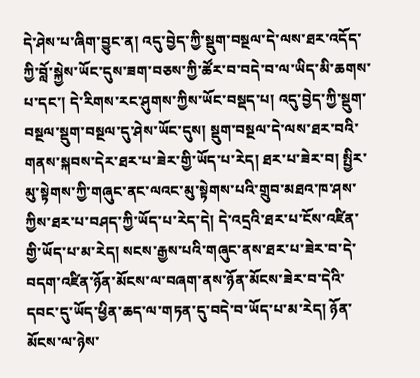དེ་ཤེས་པ་ཞིག་བྱུང་ན། འདུ་བྱེད་ཀྱི་སྡུག་བསྔལ་དེ་ལས་ཐར་འདོད་ཀྱི་བློ་སྐྱེས་ཡོང་དུས་ཟག་བཅས་ཀྱི་ཚོར་བ་བདེ་བ་ལ་ཡིད་མི་ཆགས་པ་དང་། དེ་རིགས་རང་ཤུགས་ཀྱིས་ཡོང་བསྡད་པ། འདུ་བྱེད་ཀྱི་སྡུག་བསྔལ་སྡུག་བསྔལ་དུ་ཤེས་ཡོང་དུས། སྡུག་བསྔལ་དེ་ལས་ཐར་བའི་གནས་སྐབས་དེར་ཐར་པ་ཟེར་གྱི་ཡོད་པ་རེད། ཐར་པ་ཟེར་བ། སྤྱིར་མུ་སྟེགས་ཀྱི་གཞུང་ནང་ལའང་མུ་སྟེགས་པའི་གྲུབ་མཐའ་ཁ་ཤས་ཀྱིས་ཐར་པ་བཤད་ཀྱི་ཡོད་པ་རེད་དེ། དེ་འདྲའི་ཐར་པ་ངོས་འཛིན་གྱི་ཡོད་པ་མ་རེད། སངས་རྒྱས་པའི་གཞུང་ནས་ཐར་པ་ཟེར་བ་དེ་བདག་འཛིན་ཉོན་མོངས་ལ་བཞག་ནས་ཉོན་མོངས་ཟེར་བ་དེའི་དབང་དུ་ཡོད་ཕྱིན་ཆད་ལ་གཏན་དུ་བདེ་བ་ཡོད་པ་མ་རེད། ཉོན་མོངས་ལ་ཉེས་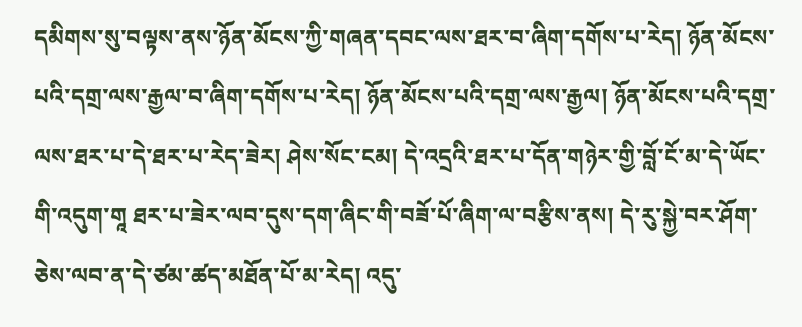དམིགས་སུ་བལྟས་ནས་ཉོན་མོངས་ཀྱི་གཞན་དབང་ལས་ཐར་བ་ཞིག་དགོས་པ་རེད། ཉོན་མོངས་པའི་དགྲ་ལས་རྒྱལ་བ་ཞིག་དགོས་པ་རེད། ཉོན་མོངས་པའི་དགྲ་ལས་རྒྱལ། ཉོན་མོངས་པའི་དགྲ་ལས་ཐར་པ་དེ་ཐར་པ་རེད་ཟེར། ཤེས་སོང་ངམ། དེ་འདྲའི་ཐར་པ་དོན་གཉེར་གྱི་བློ་ངོ་མ་དེ་ཡོང་གི་འདུག་གཱ ཐར་པ་ཟེར་ལབ་དུས་དག་ཞིང་གི་བཟོ་པོ་ཞིག་ལ་བརྩིས་ནས། དེ་རུ་སྐྱེ་བར་ཤོག་ཅེས་ལབ་ན་དེ་ཙམ་ཚད་མཐོན་པོ་མ་རེད། འདུ་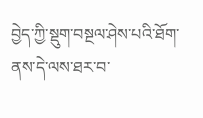བྱེད་ཀྱི་སྡུག་བསྔལ་ཤེས་པའི་ཐོག་ནས་དེ་ལས་ཐར་བ་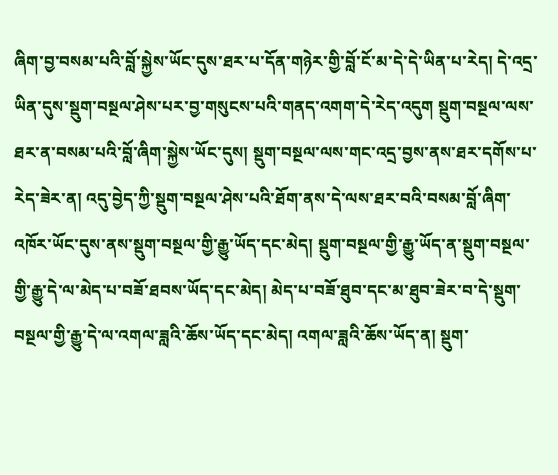ཞིག་བྱ་བསམ་པའི་བློ་སྐྱེས་ཡོང་དུས་ཐར་པ་དོན་གཉེར་གྱི་བློ་ངོ་མ་དེ་དེ་ཡིན་པ་རེད། དེ་འདྲ་ཡིན་དུས་སྡུག་བསྔལ་ཤེས་པར་བྱ་གསུངས་པའི་གནད་འགག་དེ་རེད་འདུག སྡུག་བསྔལ་ལས་ཐར་ན་བསམ་པའི་བློ་ཞིག་སྐྱེས་ཡོང་དུས། སྡུག་བསྔལ་ལས་གང་འདྲ་བྱས་ནས་ཐར་དགོས་པ་རེད་ཟེར་ན། འདུ་བྱེད་ཀྱི་སྡུག་བསྔལ་ཤེས་པའི་ཐོག་ནས་དེ་ལས་ཐར་བའི་བསམ་བློ་ཞིག་འཁོར་ཡོང་དུས་ནས་སྡུག་བསྔལ་གྱི་རྒྱུ་ཡོད་དང་མེད། སྡུག་བསྔལ་གྱི་རྒྱུ་ཡོད་ན་སྡུག་བསྔལ་གྱི་རྒྱུ་དེ་ལ་མེད་པ་བཟོ་ཐབས་ཡོད་དང་མེད། མེད་པ་བཟོ་ཐུབ་དང་མ་ཐུབ་ཟེར་བ་དེ་སྡུག་བསྔལ་གྱི་རྒྱུ་དེ་ལ་འགལ་ཟླའི་ཆོས་ཡོད་དང་མེད། འགལ་ཟླའི་ཆོས་ཡོད་ན། སྡུག་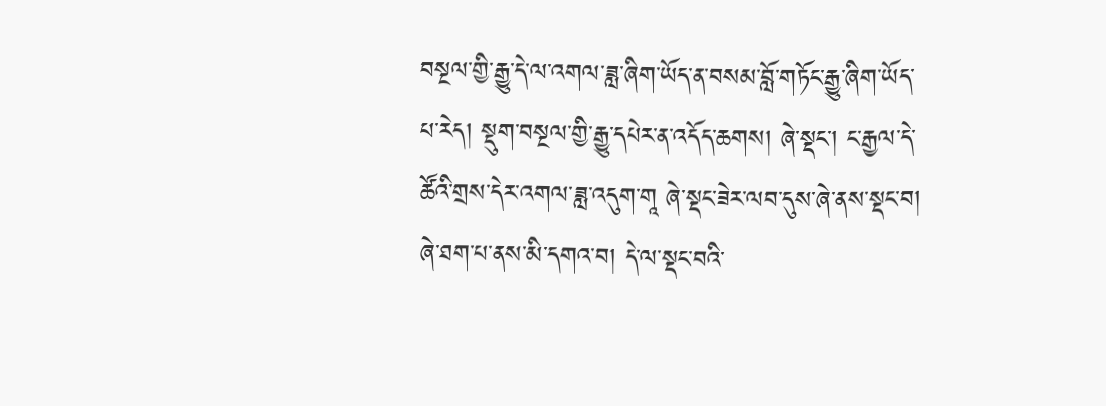བསྔལ་གྱི་རྒྱུ་དེ་ལ་འགལ་ཟླ་ཞིག་ཡོད་ན་བསམ་བློ་གཏོང་རྒྱུ་ཞིག་ཡོད་པ་རེད། སྡུག་བསྔལ་གྱི་རྒྱུ་དཔེར་ན་འདོད་ཆགས། ཞེ་སྡང་། ང་རྒྱལ་དེ་ཚོའི་གྲས་དེར་འགལ་ཟླ་འདུག་གཱ ཞེ་སྡང་ཟེར་ལབ་དུས་ཞེ་ནས་སྡང་བ། ཞེ་ཐག་པ་ནས་མི་དགའ་བ། དེ་ལ་སྡང་བའི་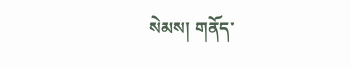སེམས། གནོད་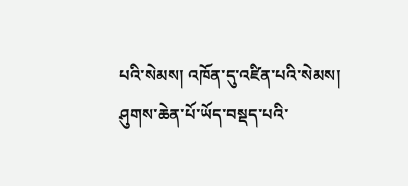པའི་སེམས། འཁོན་དུ་འཛིན་པའི་སེམས། ཤུགས་ཆེན་པོ་ཡོད་བསྡད་པའི་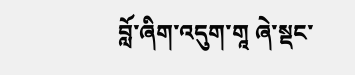བློ་ཞིག་འདུག་གཱ ཞེ་སྡང་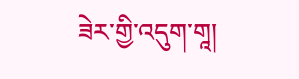ཟེར་གྱི་འདུག་གཱ།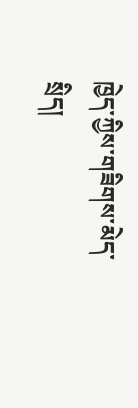ཁྱེད་ཀྱིས་གཟིགས་མེད་སྲིད།